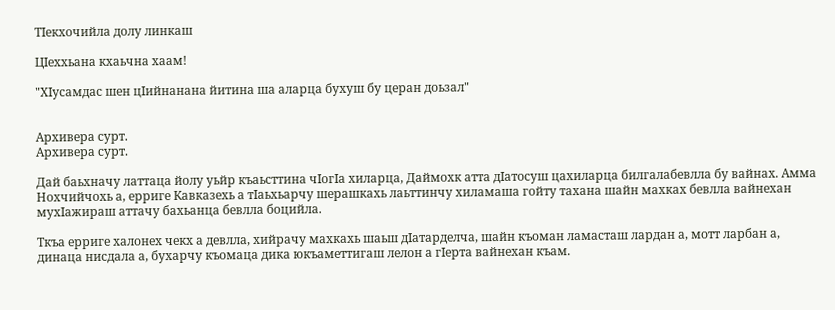ТIекхочийла долу линкаш

ЦIеххьана кхаьчна хаам!

"ХIусамдас шен цIийнанана йитина ша аларца бухуш бу церан доьзал"


Архивера сурт.
Архивера сурт.

Дай баьхначу латтаца йолу уьйр къаьсттина чIогIа хиларца, Даймохк атта дIатосуш цахиларца билгалабевлла бу вайнах. Амма Нохчийчохь а, ерриге Кавказехь а тIаьхьарчу шерашкахь лаьттинчу хиламаша гойту тахана шайн махках бевлла вайнехан мухIажираш аттачу бахьанца бевлла боцийла.

Ткъа ерриге халонех чекх а девлла, хийрачу махкахь шаьш дIатарделча, шайн къоман ламасташ лардан а, мотт ларбан а, динаца нисдала а, бухарчу къомаца дика юкъаметтигаш лелон а гIерта вайнехан къам.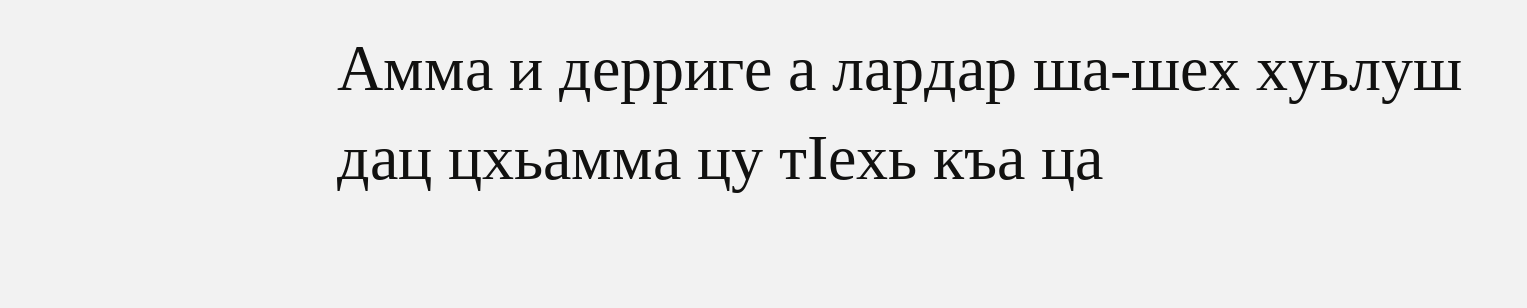Амма и дерриге а лардар ша-шех хуьлуш дац цхьамма цу тIехь къа ца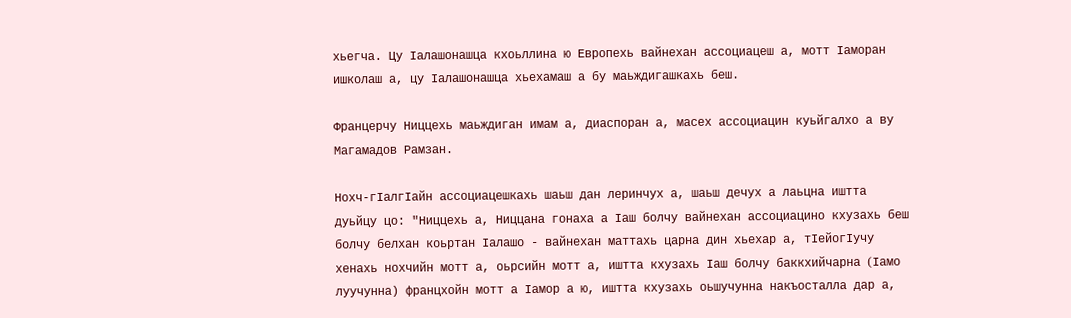хьегча. Цу Iалашонашца кхоьллина ю Европехь вайнехан ассоциацеш а, мотт Iаморан ишколаш а, цу Iалашонашца хьехамаш а бу маьждигашкахь беш.

Францерчу Ниццехь маьждиган имам а, диаспоран а, масех ассоциацин куьйгалхо а ву Магамадов Рамзан.

Нохч-гIалгIайн ассоциацешкахь шаьш дан леринчух а, шаьш дечух а лаьцна иштта дуьйцу цо: "Ниццехь а, Ниццана гонаха а Iаш болчу вайнехан ассоциацино кхузахь беш болчу белхан коьртан Iалашо - вайнехан маттахь царна дин хьехар а, тIейогIучу хенахь нохчийн мотт а, оьрсийн мотт а, иштта кхузахь Iаш болчу баккхийчарна (Iамо луучунна) францхойн мотт а Iамор а ю, иштта кхузахь оьшучунна накъосталла дар а,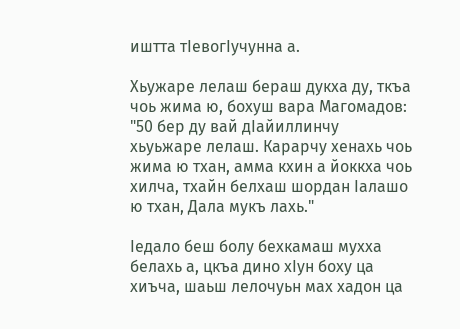иштта тIевогIучунна а.

Хьужаре лелаш бераш дукха ду, ткъа чоь жима ю, бохуш вара Магомадов: "50 бер ду вай дIайиллинчу хьуьжаре лелаш. Карарчу хенахь чоь жима ю тхан, амма кхин а йоккха чоь хилча, тхайн белхаш шордан Iалашо ю тхан, Дала мукъ лахь."

Iедало беш болу бехкамаш мухха белахь а, цкъа дино хIун боху ца хиъча, шаьш лелочуьн мах хадон ца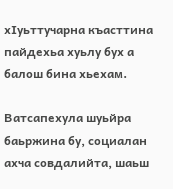хIуьттучарна къасттина пайдехьа хуьлу бух а балош бина хьехам.

Ватсапехула шуьйра баьржина бу, социалан ахча совдалийта, шаьш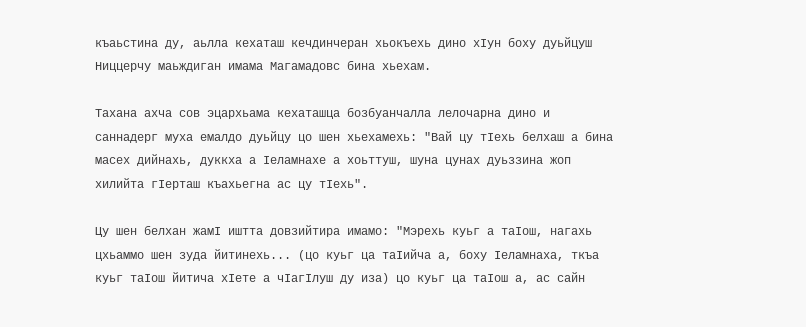къаьстина ду, аьлла кехаташ кечдинчеран хьокъехь дино хIун боху дуьйцуш Ниццерчу маьждиган имама Магамадовс бина хьехам.

Тахана ахча сов эцархьама кехаташца бозбуанчалла лелочарна дино и саннадерг муха емалдо дуьйцу цо шен хьехамехь: "Вай цу тIехь белхаш а бина масех дийнахь, дуккха а Iеламнахе а хоьттуш, шуна цунах дуьззина жоп хилийта гIерташ къахьегна ас цу тIехь".

Цу шен белхан жамI иштта довзийтира имамо: "Мэрехь куьг а таIош, нагахь цхьаммо шен зуда йитинехь... (цо куьг ца таIийча а, боху Iеламнаха, ткъа куьг таIош йитича хIете а чIагIлуш ду иза) цо куьг ца таIош а, ас сайн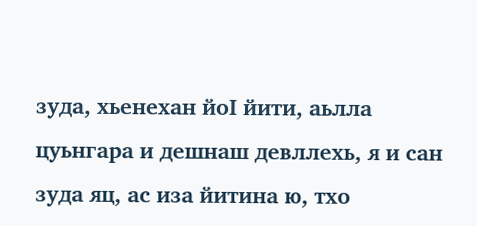зуда, хьенехан йоI йити, аьлла цуьнгара и дешнаш девллехь, я и сан зуда яц, ас иза йитина ю, тхо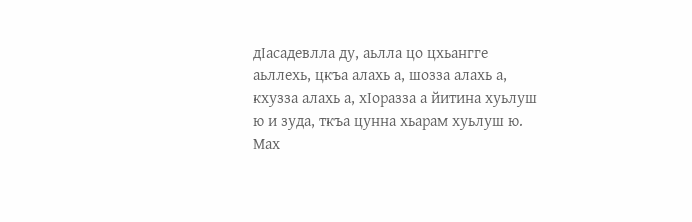дIасадевлла ду, аьлла цо цхьангге аьллехь, цкъа алахь а, шозза алахь а, кхузза алахь а, хIоразза а йитина хуьлуш ю и зуда, ткъа цунна хьарам хуьлуш ю. Мах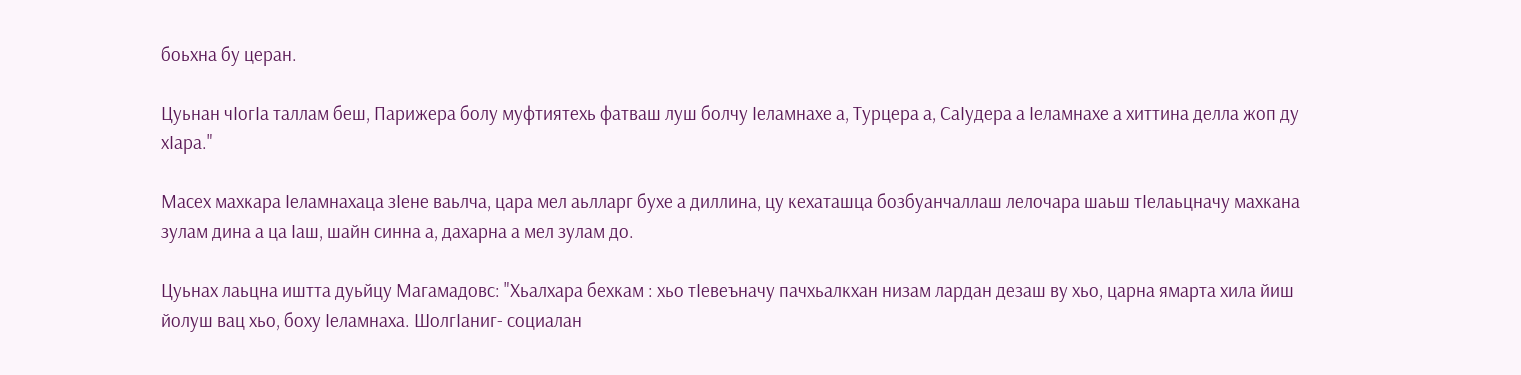боьхна бу церан.

Цуьнан чIогIа таллам беш, Парижера болу муфтиятехь фатваш луш болчу Iеламнахе а, Турцера а, СаIудера а Iеламнахе а хиттина делла жоп ду хIара."

Масех махкара Iеламнахаца зIене ваьлча, цара мел аьлларг бухе а диллина, цу кехаташца бозбуанчаллаш лелочара шаьш тIелаьцначу махкана зулам дина а ца Iаш, шайн синна а, дахарна а мел зулам до.

Цуьнах лаьцна иштта дуьйцу Магамадовс: "Хьалхара бехкам : хьо тIевеъначу пачхьалкхан низам лардан дезаш ву хьо, царна ямарта хила йиш йолуш вац хьо, боху Iеламнаха. ШолгIаниг- социалан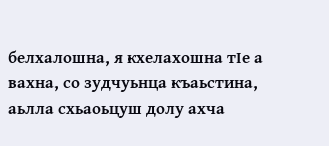белхалошна, я кхелахошна тIе а вахна, со зудчуьнца къаьстина, аьлла схьаоьцуш долу ахча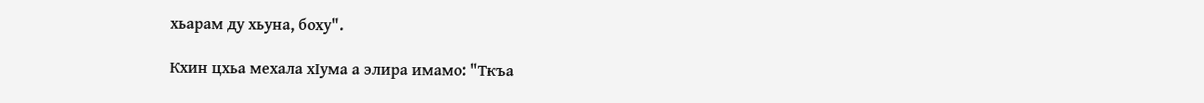хьарам ду хьуна, боху".

Кхин цхьа мехала хIума а элира имамо: "Ткъа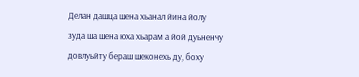Делан дашца шена хьанал йина йолу зуда ша шена юха хьарам а йой дуьненчу довлуьйту бераш шеконехь ду, боху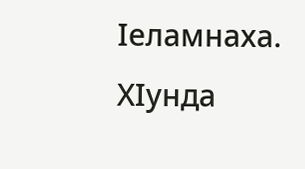Iеламнаха. ХIунда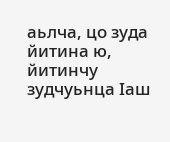аьлча, цо зуда йитина ю, йитинчу зудчуьнца Iаш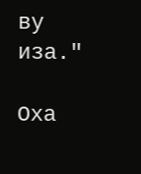ву иза."

Оха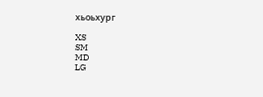хьоьхург

XS
SM
MD
LG